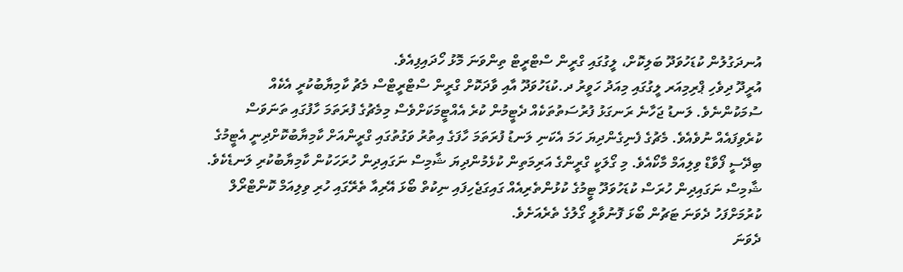އުނދަގުލުން ކުޑަހުވަދޫ ބަލިކޮށް، ލީގުގައި ގްރީން ސްޓްރީޓް ތިންވަނަ މޮޅު ހޯދައިފިއެވެ.
އުރީދޫ ދިވެހި ޕްރިމިއަރ ލީގުގައި މިއަދު ހަވީރު ދ.ކުޑަހުވަދޫ އާއި ވާދަކޮށް ގްރީން ސްޓްރީޓްސް މެޗު ކާމިޔާބުކުރީ އެކެއް ސުމަކުންނެވެ. ލަނޑު ޖަހާނެ ރަނގަޅު ފުރުސަތުތަކެއް ދެޓީމުން ކުރެ އެއްޓީމަކަށްވެސް މިމެޗުގެ ފުރަތަމަ ހާފުގައި ތަނަވަސް ކުރެވިފައެއް ނުވެއެވެ. މެޗުގެ ފެނިގެންދިޔަ ހަމަ އެކަނި ލަނޑު ފުރަތަމަ ހާފަގެ އިތުރު ވަގުތުގައި ގްރީންއަށް ކާމިޔާބުކޮށްދިނީ އެޓީމުގެ ބިދޭސީ ފޯވާޑް ވިލިއަމް މާކޯއެވެ. މި ގޯލަކީ ގްރީންގެ އަރިމަތިން ކުޅެމުންދިޔަ ޝާމިސް ނަގައިދިން ހުރަހަކުން ކާމިޔާބުކުރި ލަނޑެކެވެ. ޝާމިސް ނަގައިދިން ހުރަސް ކުޑަހުވަދޫ ޓީމުގެ ކުޅުންތެރިއެއް ގައިގަޖެހިފައި ނިކުތް ބޯޅަ އޭރިއާ ތެރޭގައި ހުރި ވިލިއަމް ކޮންޓްރޯލް ކުރުމަށްފަހު ދެވަނަ ޓަޗުން ބޯޅަ ފޮނުވާލީ ގޯލުގެ ތެރެއަށެވެ.
ދެވަނަ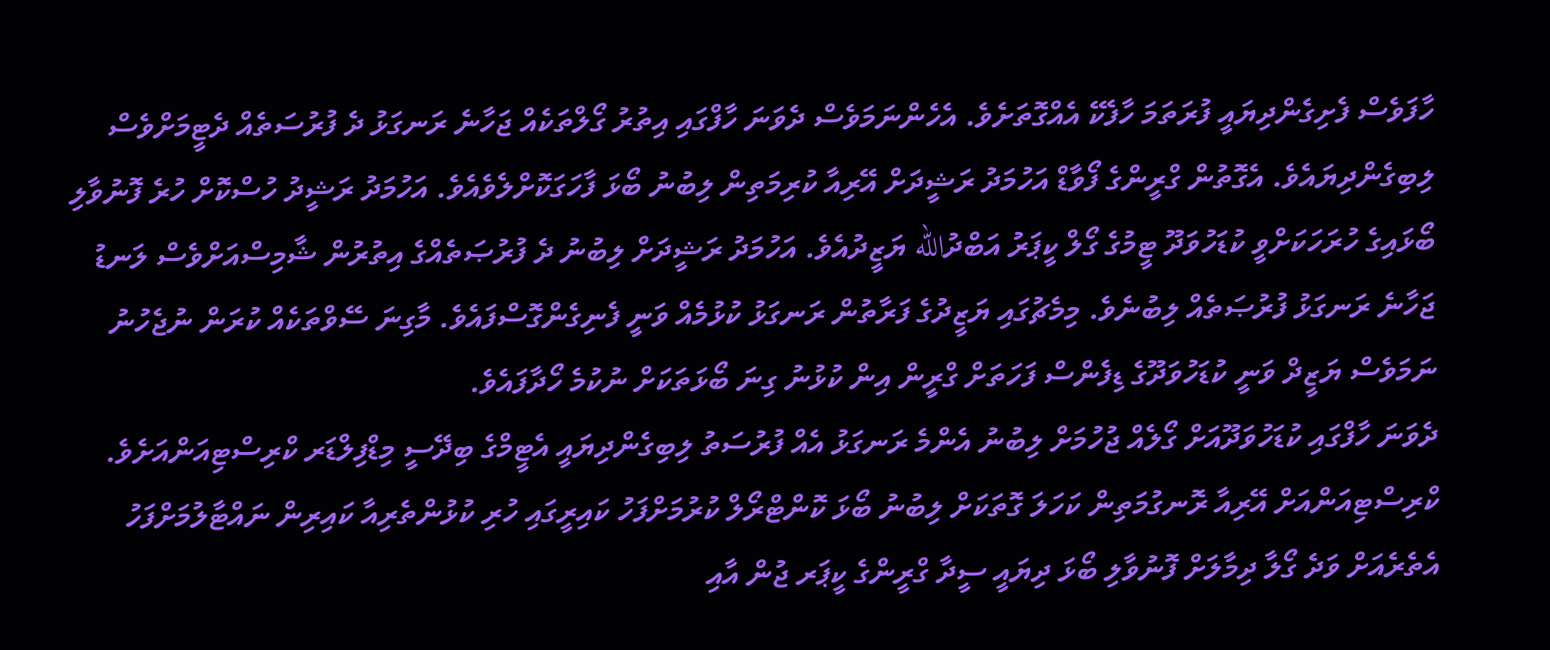ހާފަވެސް ފެށިގެންދިޔައީ ފުރަތަމަ ހާފެކޭ އެއްގޮތަށެވެ. އެހެންނަމަވެސް ދެވަނަ ހާފްގައި އިތުރު ގޯލްތަކެއް ޖަހާނެ ރަނގަޅު ދެ ފުރުސަތެއް ދެޓީމަށްވެސް ލިބިގެންދިޔައެވެ. އެގޮތުން ގްރީންގެ ފޯވާޑް އަހުމަދު ރަޝީދަށް އޭރިއާ ކުރިމަތިން ލިބުނު ބޯޅަ ފާހަގަކޮށްލެވެއެވެ. އަހުމަދު ރަޝީދު ހުސްކޮށް ހުރެ ފޮނުވާލި ބޯޅައިގެ ހުރަހަކަށްވީ ކުޑަހުވަދޫ ޓީމުގެ ގޯލް ކީޕަރު އަބްދުالله ޔަޒީދުއެވެ. އަހުމަދު ރަޝީދަށް ލިބުނު ދެ ފުރުޞަތެއްގެ އިތުރުން ޝާމިސްއަށްވެސް ލަނޑު ޖަހާނެ ރަނގަޅު ފުރުޞަތެއް ލިބުނެވެ. މިމެޗުގައި ޔަޒީދުގެ ފަރާތުން ރަނގަޅު ކުޅުމެއް ވަނީ ފެނިގެންގޮސްފައެވެ. މާގިނަ ސޭވްތަކެއް ކުރަން ނުޖެހުނު ނަމަވެސް ޔަޒީދް ވަނީ ކުޑަހުވަދޫގެ ޑިފެންސް ފަހަތަށް ގްރީން އިން ކުޅުނު ގިނަ ބޯޅަތަކަށް ނުކުމެ ހޯދާފައެވެ.
ދެވަނަ ހާފްގައި ކުޑަހުވަދޫއަށް ގޯލެއް ޖުހުމަށް ލިބުނު އެންމެ ރަނގަޅު އެއް ފުރުސަތު ލިބިގެންދިޔައީ އެޓީމްގެ ބިދޭސީ މިޑްފިލްޑަރ ކްރިސްޓިއަންއަށެވެ. ކްރިސްޓިއަންއަށް އޭރިއާ ރޮނގުމަތިން ކަހަލަ ގޮތަކަށް ލިބުނު ބޯޅަ ކޮންޓްރޯލް ކުރުމަށްފަހު ކައިރީގައި ހުރި ކުޅުންތެރިއާ ކައިރިން ނައްޓާލުމަށްފަހު އެތެރެއަށް ވަދެ ގޯލާ ދިމާލަށް ފޮނުވާލި ބޯޅަ ދިޔައީ ސީދާ ގްރީންގެ ކީޕަރ ޖުން އާއި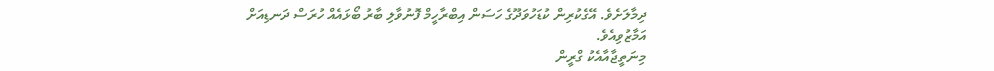ދިމާލަށެވެ. އޭގެކުރިން ކުޑަހުވަދޫގެ ހަސަން އިބްރާހީމް ފޮނުވާލި ބާރު ބޯޅައެއް ހުރަސް ދަނޑިއަށް އަމާޒުވިއެވެ.
މިނަތީޖާއާއެކު ގްރީން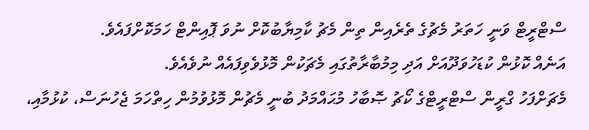ސްޓްރީޓް ވަނީ ހަތަރު މެޗުގެ ތެރެއިން ތިން މެޗު ކާމިޔާބުކޮށް ނުވަ ޕޮއިންޓް ހަމަކޮށްފައެވެ.
އަނެއް ކޮޅުން ކުޑަހުވަދޫއަށް އަދި މިމުބާރާތުގައި މެޗަކުން މޮޅުވެވިފައެއް ނުވެއެވެ.
މެޗަށްފަހު ގްރީން ސްޓްރީޓްގެ ކޯޗު ޞޮބާހު މުޙައްމަދު ބުނީ މެޗުން މޮޅުވުމުން ހިތްހަމަ ޖެހުނަސް، ކުޅުމާއި،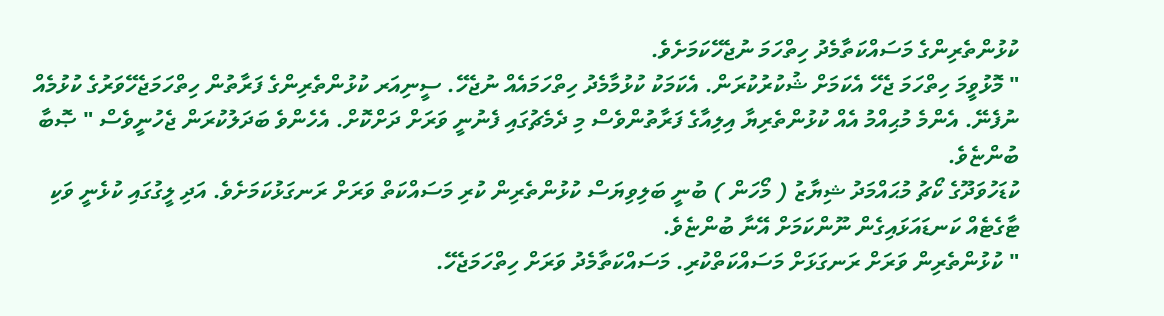ކުޅުންތެރިންގެ މަސައްކަތާމެދު ހިތްހަމަ ނުޖެހޭކަމަށެވެ.
" މޮޅުވީމަ ހިތްހަމަ ޖެހޭ އެކަމަށް ޝުކުރުކުރަން. އެކަމަކު ކުޅުމާމެދު ހިތްހަމައެއް ނުޖެހޭ. ސީނިއަރ ކުޅުންތެރިންގެ ފަރާތުން ހިތްހަމަޖެހޭވަރުގެ ކުޅުމެއް ނުފެނޭ. އެންމެ މުޙިއްމު އެއް ކުޅުންތެރިޔާ އިލިއާގެ ފަރާތުންވެސް މި ދެމެޗުގައި ފެނުނީ ވަރަށް ދަށްކޮށް. އެހެންވެ ބަދަލުކުރަން ޖެހުނީވެސް " ޞޮބާ ބުންޏެވެ.
ކުޑަހުވަދޫގެ ކޯޗު މުޙައްމަދު ޝިޔާޒު ( މޯހަން ) ބުނީ ބަލިވިޔަސް ކުޅުންތެރިން ކުރި މަސައްކަތް ވަރަށް ރަނގަޅުކަމަށެވެ. އަދި ލީގުގައި ކުޅެނީ ވަކި ޓާގެޓެއް ކަނޑައަޅައިގެން ނޫންކަމަށް އޭނާ ބުންޏެވެ.
" ކުޅުންތެރިން ވަރަށް ރަނގަޅަށް މަސައްކަތްކުރި. މަސައްކަތާމެދު ވަރަށް ހިތްހަމަޖެހޭ.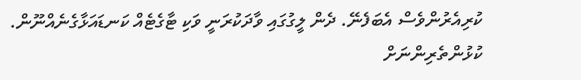ކުރިއެރުންވެސް އެބަފެނޭ. ދެން ލީގުގައި ވާދަކުރަނީ ވަކި ޓާގެޓެއް ކަނޑައަޅާގެނެއްނޫން. ކުޅުންތެރިންނަށް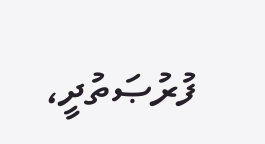ފުރުޞަތުދީ،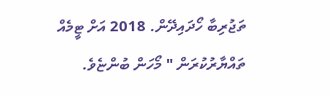ތަޖުރިބާ ހޯދައިދޭން. 2018 އަށް ޓީމެއް ތައްޔާރުކުރަން " މޯހަން ބުންޏެވެ.